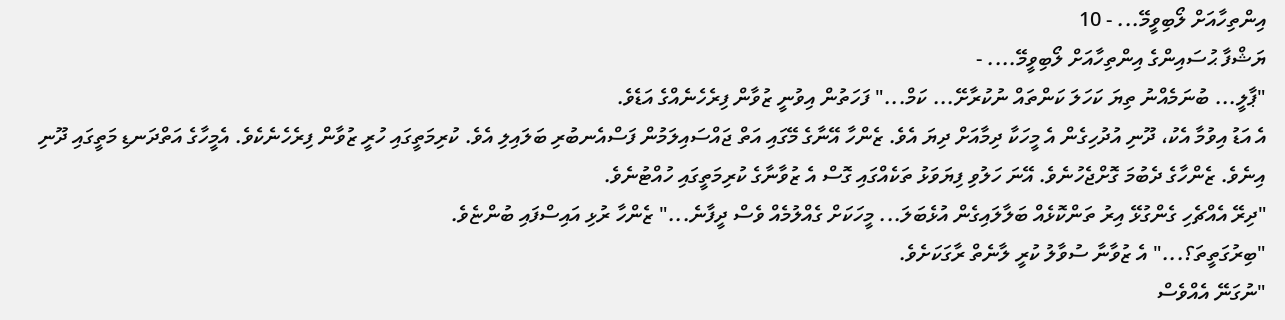އިންތިހާއަށް ލޯބިވީމޭ... - 10
ޔަޝްފާ ޙުސައިންގެ އިންތިހާއަށް ލޯބިވީމޭ.... -
"ޕާލީ... ބުނަމެއްނު ތިޔަ ކަހަލަ ކަންތައް ނުކުރާށޭ... ކަމް..." ފަހަތުން އިވުނީ ޒުވާން ފިރެހެނެއްގެ އަޑެވެ.
އެ އަޑު އިވުމާ އެކު، ދޫނި އުދުހިގެން އެ މީހަކާ ދިމާއަށް ދިޔަ އެވެ. ޒެންހާ އޭނާގެ މޭގައި އަތް ޖައްސައިލަމުން ފަސްއެނބުރި ބަލައިލި އެވެ. ކުރިމަތީގައި ހުރީ ޒުވާން ފިރެހެނެކެވެ. އެމީހާގެ އަތްދަނޑި މަތީގައި ދޫނި އިނެވެ. ޒެންހާގެ ދެބުމަ ގޮށްޖެހުނެވެ. އޭނަ ހަލުވި ފިޔަވަޅު ތަކެއްގައި ގޮސް އެ ޒުވާނާގެ ކުރިމަތީގައި ހުއްޓުނެވެ.
"ދިރޭ އެއްޗެހި ގެންގުޅޭ އިރު ތަންކޮޅެއް ބަލާލައިގެން އުޅެބަލަ... މީހަކަށް ގެއްލުމެއް ވެސް ދީފާނެ..." ޒެންހާ ރުޅި އައިސްފައި ބުންޏެވެ.
"ބިރުގަތީތަ؟..." އެ ޒުވާނާ ސުވާލު ކުރީ ލާނެތް ރާގަކަށެވެ.
"ނުގަނޭ އެއްވެސް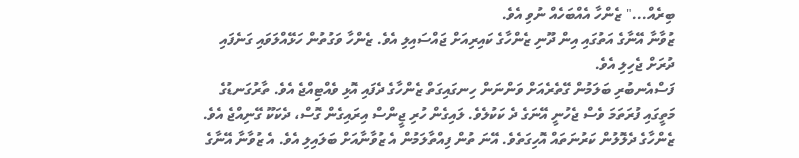ބިރެއް..." ޒެންހާ އެއްބަހެއް ނުވި އެވެ.
ޒުވާނާ އޭނާގެ އަތުގައި އިން ދޫނި ޒެންހާގެ ކައިރިއަށް ޖައްސައިލި އެވެ. ޒެންހާ ވަގުތުން ހަޅޭއްލަވައި ގަނެފައި ދުރަށް ޖެހިލި އެވެ.
ފަސްއެނބުރި ބަލަމުން ގޭތެރެއަށް ވަންނަން ހިނގައިގަތް ޒެންހާގެ ދެފައި އޮޅި ވެއްޓިއްޖެ އެވެ. ތާރުގަނޑުގެ މަތީގައި ފުރަތަމަ ވެސް ޖެހުނީ އޭނަގެ ދެ ކަކުލެވެ. ލައިގެން ހުރި ޖީންސް އިރައިގެން ގޮސް، ދެކަކޫ ގޭނިއްޖެ އެވެ. ޒެންހާގެ ދެލޮލުން ކަރުނަތައް އޮހިގަތެވެ. އޭނަ ތުން ފިއްތާލަމުން އެ ޒުވާނާއަށް ބަލައިލި އެވެ. އެ ޒުވާނާ އޭނާގެ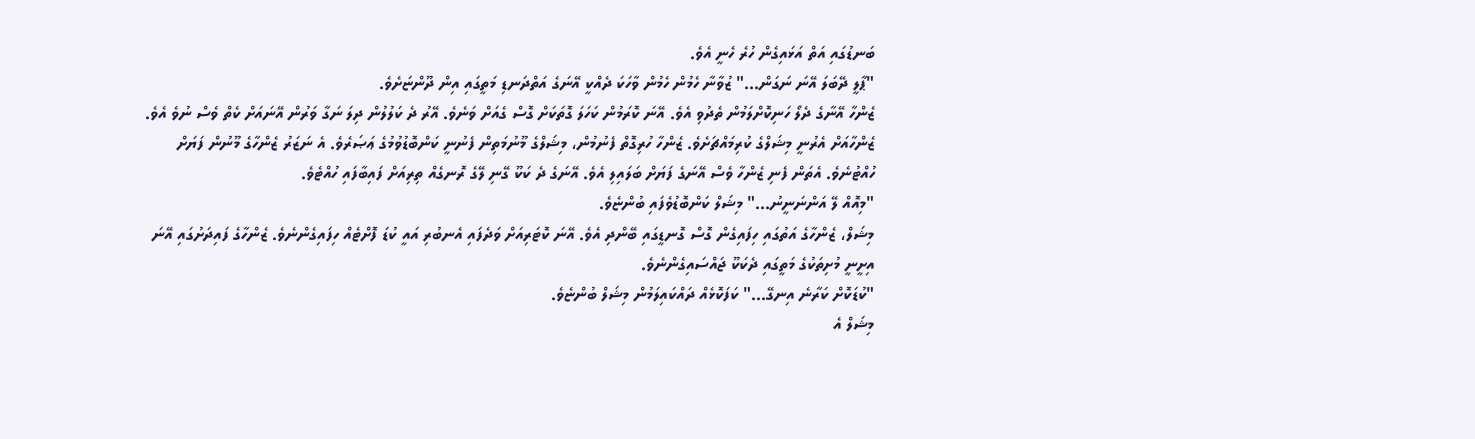ބަނޑުގައި އަތް އަޅައިގެން ހުރެ ހެނީ އެވެ.
"ޕާލީ ދޭބަލަ އޭނަ ނަގަން..." ޒުވާނާ ހެމުން ހެމުން ވާހަކަ ދެއްކީ އޭނަގެ އަތްދަނޑި މަތީގައި އިން ދޫންޏަށެވެ.
ޒެންހާ އޭނާގެ ދެލޯ ހަނިކޮށްލަމުން ތެދުވި އެވެ. އޭނަ ކޮރަމުން ކަހަލަ ގޮތަކަށް ގޮސް ގެއަށް ވަނެވެ. އޭރު ދެ ކަލުލުން ދިލަ ނަގާ ވަރުން އޭނައަށް ކެތް ވެސް ނުވެ އެވެ.
ޒެންހާއަށް އެރުނީ މިޝަލްގެ ކުރިމައްޗަށެވެ. ޒެންހާ ހުރިގޮތް ފެނުމުން، މިޝަލްގެ މޫނުމަތިން ފެނުނީ ކަންބޮޑުވުމުގެ ޢަޞަރެވެ. އެ ނަޒަރު ޒެންހާގެ މޫނުން ފަޔަށް ހުއްޓުނެވެ. އެތަން ފެނި ޒެންހާ ވެސް އޭނަގެ ފަޔަށް ބަލައިލި އެވެ. އޭނަގެ ދެ ކަކޫ ގޭނި ލޭގެ ރޮނގެއް ތިރިއަށް ފައިބާފައި ހުއްޓެވެ.
"މިއޮއް ލޭ އަންނަނީނު..." މިޝަލް ކަންބޮޑުވެފައި ބުންޏެވެ.
މިޝަލް، ޒެންހާގެ އަތުގައި ހިފައިގެން ގޮސް ގޮނޑީގައި ބޭންދި އެވެ. އޭނަ ކޮޓަރިއަށް ވަދެފައި އެނބުރި އައީ ކުޑަ ފޮށްޓެއް ހިފައިގެންނެވެ. ޒެންހާގެ ފައިދަށުގައި އޭނަ އިށީނީ މުށިތަކުގެ މަތީގައި ދެކަކޫ ޖައްސައިގެންނެވެ.
"ކުޑަކޮށް ކަރާނެ އިނގޭ..." ކަފަކޮޅެއް ދައްކައިލަމުން މިޝަލް ބުންޏެވެ.
މިޝަލް އެ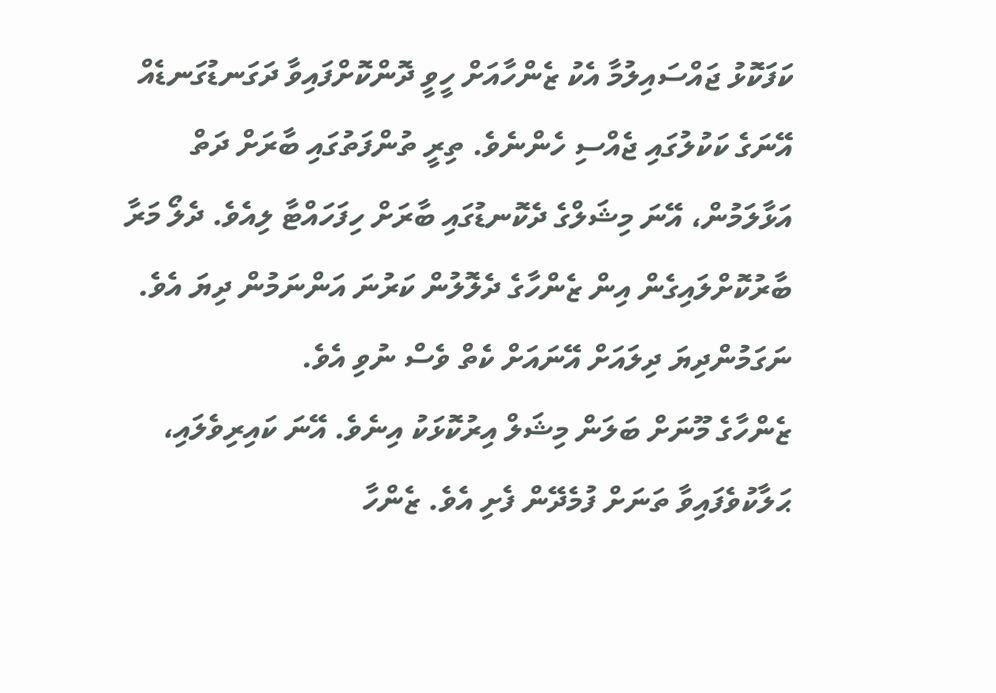ކަފަކޮޅު ޖައްސައިލުމާ އެކު ޒެންހާއަށް ހީވީ ދޮންކޮށްފައިވާ ދަގަނޑުގަނޑެއް އޭނަގެ ކަކުލުގައި ޖެއްސި ހެންނެވެ. ތިރީ ތުންފަތުގައި ބާރަށް ދަތް އަޅާލަމުން، އޭނަ މިޝަލްގެ ދެކޮނޑުގައި ބާރަށް ހިފަހައްޓާ ލިއެވެ. ދެލޯ މަރާ ބާރުކޮށްލައިގެން އިން ޒެންހާގެ ދެލޮލުން ކަރުނަ އަންނަމުން ދިޔަ އެވެ. ނަގަމުންދިޔަ ދިލައަށް އޭނައަށް ކެތް ވެސް ނުވި އެވެ.
ޒެންހާގެ މޫނަށް ބަލަން މިޝަލް އިރުކޮޅަކު އިނެވެ. އޭނަ ކައިރިވެލައި، ޙަލާކުވެފައިވާ ތަނަށް ފުމެދޭން ފެށި އެވެ. ޒެންހާ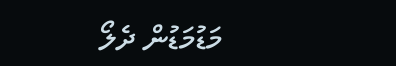މަޑުމަޑުން ދެލޯ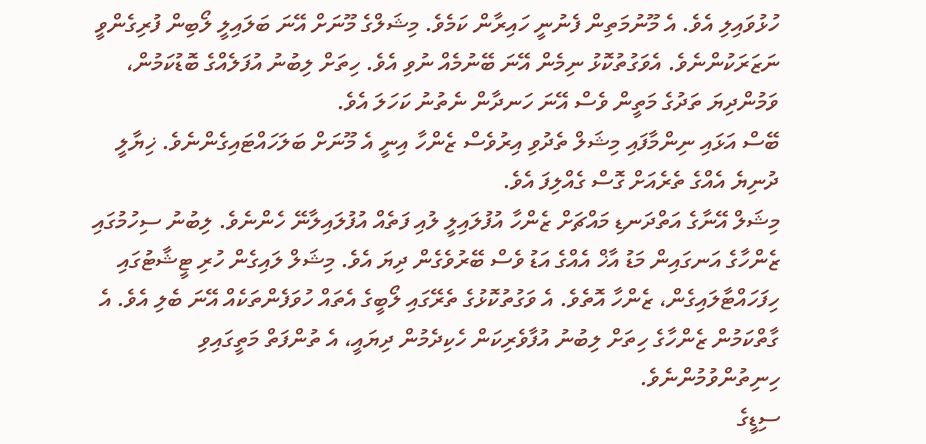ހުޅުވައިލި އެވެ. އެ މޫނުމަތިން ފެނުނީ ހައިރާން ކަމެވެ. މިޝަލްގެ މޫނަށް އޭނަ ބަލައިލީ ލޯބިން ފުރިގެންވީ ނަޒަރަކުންނެވެ. އެވަގުތުކޮޅު ނިމެން އޭނަ ބޭނުމެއް ނުވި އެވެ. ހިތަށް ލިބުނު އުފަލެއްގެ ބޮޑުކަމުން، ވަމުންދިޔަ ތަދުގެ މަތީން ވެސް އޭނަ ހަނދާން ނެތުނު ކަހަލަ އެވެ.
ބޭސް އަޅައި ނިންމާފައި މިޝަލް ތެދުވި އިރުވެސް ޒެންހާ އިނީ އެ މޫނަށް ބަލަހައްޓައިގެންނެވެ. ޚިޔާލީ ދުނިޔެ އެއްގެ ތެރެއަށް ގޮސް ގެއްލިފަ އެވެ.
މިޝަލް އޭނާގެ އަތްދަނޑި މައްޗަށް ޒެންހާ އުފުލައިލީ ލުއި ފަތެއް އުފުލައިލާނޭ ހެންނެވެ. ލިބުނު ސިހުމުގައި ޒެންހާގެ އަނގައިން މަޑު އާޚް އެއްގެ އަޑު ވެސް ބޭރުވެގެން ދިޔަ އެވެ. މިޝަލް ލައިގެން ހުރި ޓީޝާޓުގައި ހިފަހައްޓާލައިގެން، ޒެންހާ އޮތެވެ. އެ ވަގުތުކޮޅުގެ ތެރޭގައި ލޯބީގެ އެތައް ހުވަފެންތަކެއް އޭނަ ބެލި އެވެ. އެ ގާތްކަމުން ޒެންހާގެ ހިތަށް ލިބުނު އުފާވެރިކަން ހެކިދެމުން ދިޔައީ، އެ ތުންފަތް މަތީގައިވި ހިނިތުންވުމުންނެވެ.
ސިޑީގެ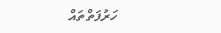ހަރުފަތްތައް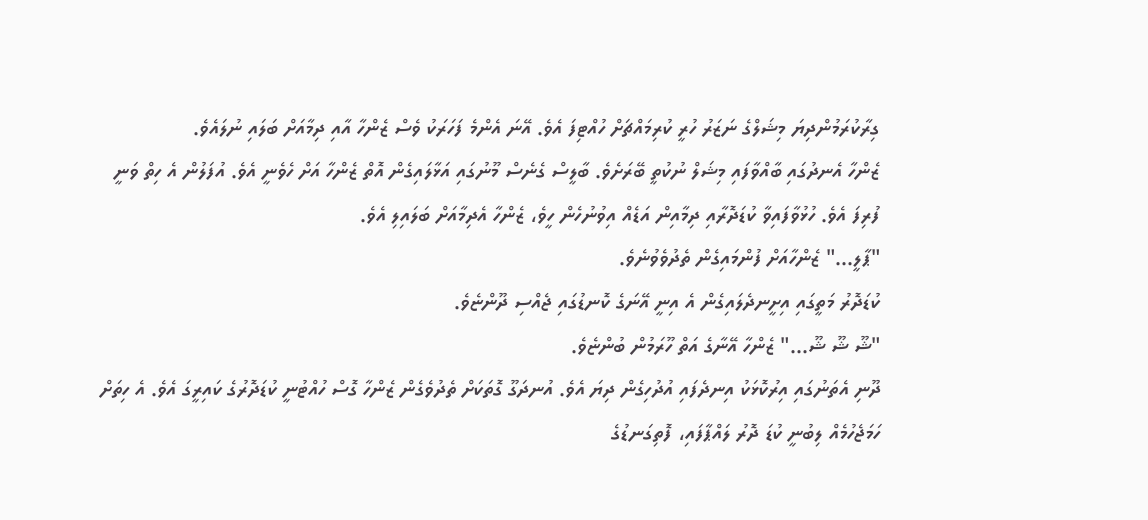ގިރާކުރަމުންދިޔަ މިޝަލްގެ ނަޒަރު ހުރީ ކުރިމައްޗަށް ހުއްޓިފަ އެވެ. އޭނަ އެންމެ ފަހަރަކު ވެސް ޒެންހާ އާއި ދިމާއަށް ބަލައި ނުލައެވެ.
ޒެންހާ އެނދުގައި ބާއްވާފައި މިޝަލް ނުކުތީ ބޭރަށެވެ. ބާލީސް ގެނެސް މޫނުގައި އަޅާލައިގެން އޮތް ޒެންހާ އަށް ހެވެނީ އެވެ. އުފަލުން އެ ހިތް ވަނީ ފުރިފަ އެވެ. ހުޅުވާފައިވާ ކުޑަދޮރާއި ދިމާއިން އަޑެއް އިވުނުހެން ހީވެ، ޒެންހާ އެދިމާއަށް ބަލައިލި އެވެ.
"ޕާލީ..." ޒެންހާއަށް ފުންމައިގެން ތެދުވެވުނެވެ.
ކުޑަދޮރު މަތީގައި އިށީނދެލައިގެން އެ އިނީ އޭނަގެ ކޮނޑުގައި ޖެއްސި ދޫންޏެވެ.
"ޝޫ ޝޫ ޝޫ..." ޒެންހާ އޭނާގެ އަތް ހޫރަމުން ބުންޏެވެ.
ދޫނި އެތަނުގައި އިރުކޮޅަކު އިނދެފައި އުދުހިގެން ދިޔަ އެވެ. އުނދަގޫ ގޮތަކަށް ތެދުވެގެން ޒެންހާ ގޮސް ހުއްޓުނީ ކުޑަދޮރުގެ ކައިރީގަ އެވެ. އެ ހިތަށް ހަމަޖެހުމެއް ލިބުނީ ކުޑަ ދޮރު ލައްޕާފައި، ފޮތިގަނޑުގެ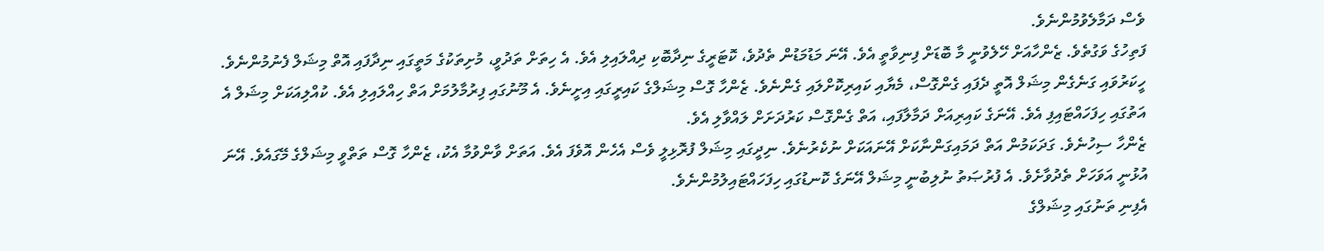ވެސް ދަމާލެވުމުންނެވެ.
ފަތިހުގެ ވަގުތެވެ. ޒެންހާއަށް ހޭލެވުނީ މާ ބޮޑަށް ފިނިވާތީ އެވެ. އޭނަ މަޑުމަޑުން ތެދުވެ، ކޮޓަރީގެ ނިދާބޮކި ދިއްލައިލި އެވެ. އެ ހިތަށް ތަދުވީ، މުށިތަކުގެ މަތީގައި ނިދާފައި އޮތް މިޝަލް ފެނުމުންނެވެ. ހީކަރުވައި ގަނެގެން މިޝަލް އޮތީ ދެފައި ގެންގޮސް، މެޔާއި ކައިރިކޮށްލައި ގެންނެވެ. ޒެންހާ ގޮސް މިޝަލްގެ ކައިރީގައި އިށީނެވެ. އެ މޫނުގައި ފިރުމާލުމަށް އަތް ހިއްލައިލި އެވެ. ކުއްލިއަކަށް މިޝަލް އެ އަތުގައި ހިފަހައްޓައިފި އެވެ. އޭނަގެ ކައިރިއަށް ދަމާލާފައި، އަތް ގެންގޮސް ކަރުދަށަށް ލައްވާލި އެވެ.
ޒެންހާ ސިހުނެވެ. ގަދަކަމުން އަތް ދަމައިގަންނާކަށް އޭނައަކަށް ނުކެރުނެވެ. ނިދީގައި މިޝަލް ފުރޮޅިލީ ވެސް އެހެން އޮވެފަ އެވެ. އަތަށް ވާންވުމާ އެކު، ޒެންހާ ގޮސް ތަތްވީ މިޝަލްގެ މޭގައެވެ. އޭނަ އުޅުނީ އަވަހަށް ތެދުވާށެވެ. އެ ފުރުޞަތު ނުލިބުނީ މިޝަލް އޭނަގެ ކޮނޑުގައި ހިފަހައްޓައިލުމުންނެވެ.
އެފިނި ތަނުގައި މިޝަލްގެ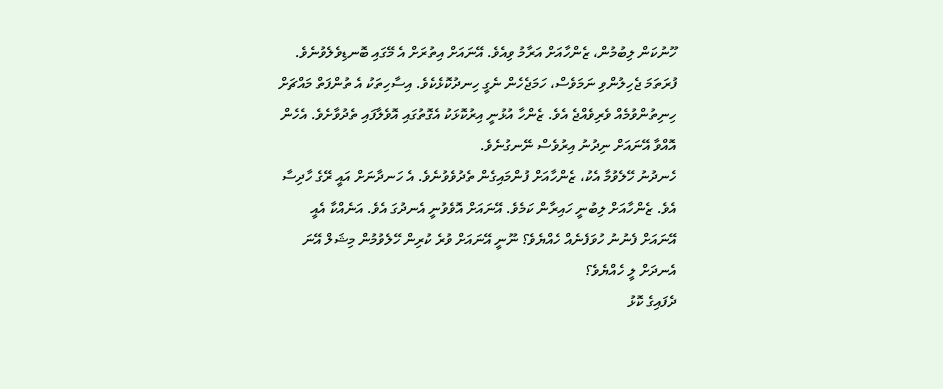ހޫނުކަން ލިބުމުން، ޒެންހާއަށް އަރާމު ވިއެވެ. އޭނައަށް އިތުރަށް އެ މޭގައި ބޮނޑިވެލެވުނެވެ. ފުރަތަމަ ޖެހިލުންވި ނަމަވެސް، ހަމަޖެހެން ނެގީ ހިނދުކޮޅެކެވެ. އިސާހިތަކު އެ ތުންފަތް މައްޗަށް ހިނިތުންވުމެއް ވެރިވެއްޖެ އެވެ. ޒެންހާ އުޅުނީ އިރުކޮޅަކު އެގޮތުގައި އޮވެލާފައި ތެދުވާށެވެ. އެހެން އޮއްވާ އޭނައަށް ނިދުނު އިރުވެސް ނޭނގުނެވެ.
ހެނދުނު ހޭލެވުމާ އެކު، ޒެންހާއަށް ފުންމައިގެން ތެދުވެވުނެވެ. އެ ހަނދާނަށް އައީ ރޭގެ ހާދިސާ އެވެ. ޒެންހާއަށް ލިބުނީ ހައިރާން ކަމެވެ. އޭނައަށް އޮވެވުނީ އެނދުގަ އެވެ. އަނެއްކާ އެއީ އޭނައަށް ފެނުނު ހުވަފެނެއް ހެއްޔެވެ؟ ނޫނީ އޭނައަށް ވުރެ ކުރިން ހޭލެވުމުން މިޝަލް އޭނަ އެނދަށް ލީ ހެއްޔެވެ؟
ދެފައިގެ ކޮޅު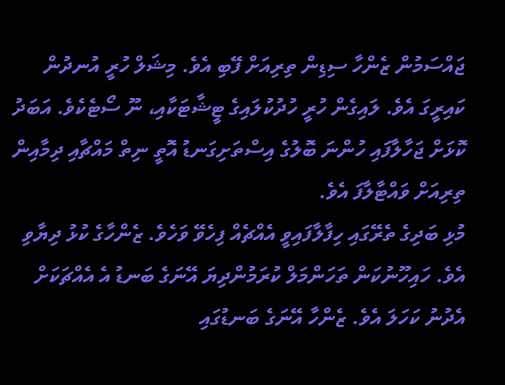ޖައްސަމުން ޒެންހާ ސިޑިން ތިރިއަށް ފޭބި އެވެ. މިޝަލް ހުރީ އުނދުން ކައިރީގަ އެވެ. ލައިގެން ހުރީ ހުދުކުލައިގެ ޓީޝާޓަކާއި، ނޫ ސޯޓެކެވެ. އަބަދު ކޮޅަށް ޖަހާލާފައި ހުންނަ ބޮލުގެ އިސްތަށިގަނޑު އޮތީ ނިތް މައްޗާއި ދިމާއިން ތިރިއަށް ވައްޓާލާފަ އެވެ.
މުޅި ބަދިގެ ތެރޭގައި ހިފާލާފައިވީ އެއްޗެއް ފިހެވޭ ވަހެވެ. ޒެންހާގެ ކުޅު ދިޔާވި އެވެ. ހައިހޫނުކަން ތަހަންމަލް ކުރަމުންދިޔަ އޭނަގެ ބަނޑު އެ އެއްޗަކަށް އެދުނު ކަހަލަ އެވެ. ޒެންހާ އޭނަގެ ބަނޑުގައި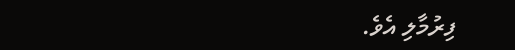ފިރުމާލި އެވެ.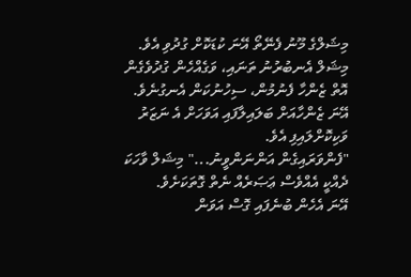މިޝަލްގެ މޫނު ފެނޭތޯ އޭނަ ކުޑަކޮށް ގުދުވި އެވެ. މިޝަލް އެނބުރުނު ތަނައި، ވަގެއްހެން ގުދުވެގެން އޮތް ޒެންހާ ފެނުމުން، ސިހުނުކަން އެނގުނެވެ. އޭނަ ޒެންހާއަށް ބަލައިލާފައި އަވަހަށް އެ ނަޒަރު ވަކިކޮށްލައިފި އެވެ.
"ފެންވަރައިގެން އަންނަންވީނު..." މިޝަލް ވާހަކަ ދެއްކީ އެއްވެސް ޢަޞަރެއް ނެތް ގޮތަކަށެވެ.
އޭނަ އެހެން ބުނެފައި ގޮސް އަވަން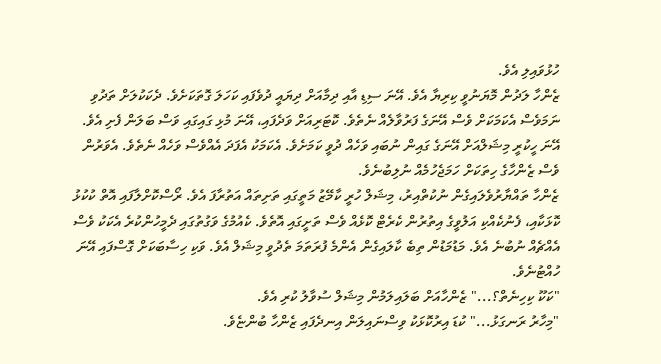ހުޅުވައިލި އެވެ.
ޒެންހާ ލަދުން މޮޔަނުވީ ކިރިޔާ އެވެ. އޭނަ ސިޑި އާއި ދިމާއަށް ދިޔައީ ދުވެފައި ކަހަލަ ގޮތަކަށެވެ. ދެކަކުލަށް ތަދުވި ނަމަވެސް އެކަމަކަށް ވެސް އޭނަގެ ފަރުވާލެއް ނެތެވެ. ކޮޓަރިއަށް ވަދެފައި، އޭނަ މުޅި ގައިގައި ވަސް ބަލަން ފެށި އެވެ. އޭނަ ހީކުރީ މިޝަލްއަށް އޭނަގެ ގައިން ނުބައި ވަހެއް ދުވީ ކަމަށެވެ. އެކަމަކު އެފަދަ އެއްވެސް ވަހެއް ނެތެވެ. އެވަރުން ވެސް ޒެންހާގެ ހިތަކަށް ހަމަޖެހުމެއް ނުލިބުނެވެ.
ޒެންހާ ތައްޔާރުވެލައިގެން ނުކުތްއިރު، މިޝަލް ހުރީ ކާމޭޒު މަތީގައި ތަށިތައް އަތުރާފަ އެވެ. ރޯސްކޮށްލާފައި އޮތް ކުކުޅު ކޮޅަކާއި، ފެނުކެއްކި އަލުވީގެ އިތުރުން ކެރެޓް ކޮޅެއް ވެސް ތަށީގައި އޮތެވެ. ކެއުމުގެ ވަގުތުގައި ދެމީހުންކުރެ އެކަކު ވެސް އެއްޗެއް ނުބުނެ އެވެ. މަޑުމަޑުން ތިބެ ކާލައިގެން އެންމެ ފުރަތަމަ ތެދުވީ މިޝަލް އެވެ. ވަކި ހިސާބަކަށް ގޮސްފައި އޭނަ ހުއްޓުނެވެ.
"ކަކޫ ކިހިނެތް؟..." ޒެންހާއަށް ބަލައިލަމުން މިޝަލް ސުވާލު ކުރި އެވެ.
"މިހާރު ރަނގަޅު..." ކުޑަ އިރުކޮޅަކު ވިސްނައިލަން އިނދެފައި ޒެންހާ ބުންޏެވެ.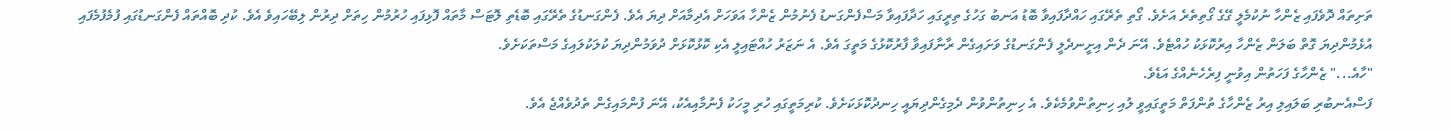ތަށިތައް ދޮވެފައި ޒެންހާ ނުކުމެލީ ގޭގެ ގޯތިތެރެ އަށެވެ. ގޯތި ތެރޭގައި ހައްދާފައިވާ ބޮޑު އަނބު ގަހުގެ ތިރީގައި ހަދާފައިވާ މަސްފެންގަނޑު ފެނުމުން ޒެންހާ އަވަހަށް އެދިމާއަށް ދިޔަ އެވެ. ފެންގަނޑުގެ ތެރޭގައި ބޮޑެތި ލޮޓަސް މާތައް ފޮޅިފައި ހުރުމުން ހިތަށް ދިރުން ލިބޭހައިވެ އެވެ. ކުދި ބޮއްތައް ފެންގަނޑުގައި ފުމެފުމެފައި އުޅެމުންދިޔަ ގޮތް ބަލަން ޒެންހާ އިރުކޮޅަކު ހުއްޓެވެ. އޭނަ ދެން އިށީނދެލީ ފެންގަނޑުގެ ވަށައިގެން ރާނާފައިވާ ފާރުކޮޅުގެ މަތީގަ އެވެ. އެ ނަޒަރު ހުއްޓައިލީ އެކި ކޮޅުކޮޅަށް ދުވަމުންދިޔަ ކުލަކުލައިގެ މަސްތަކަށެވެ.
"ހާއެ..." ޒެންހާގެ ފަހަތުން އިވުނީ ފިރެހެނެއްގެ އަޑެވެ.
ފަސްއެނބުރި ބަލައިލި އިރު ޒެންހާގެ ތުންފަތް މަތީގައިވީ ލުއި ހިނިތުންވުމެކެވެ. އެ ހިނިތުންވުން ދެމިގެންދިޔައީ ހިނދުކޮޅަކަށެވެ. ކުރިމަތީގައި ހުރި މީހަކު ފެނުމާއިއެކު، އޭނަ ފުންމައިގެން ތެދުވެއްޖެ އެވެ.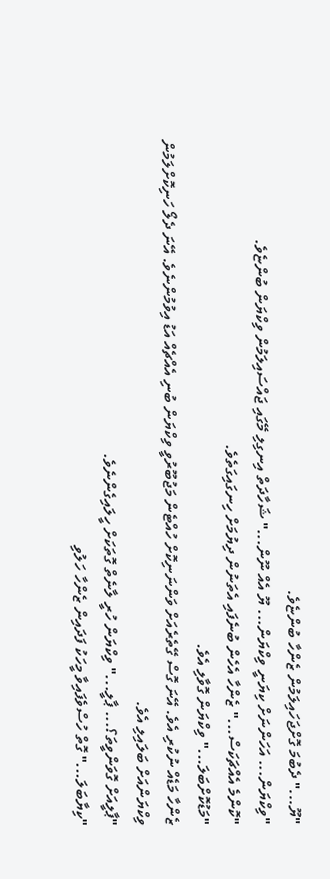"ޔޫ..." ދެބުމަ ގޮށްޖަހައިލަމުން ޒެންހާ ބުންޏެވެ.
"ވިކްޔަން... އަހަންނަށް ކިޔަނީ ވިކްޔަން... ޔޫ އެއް ނޫން..." ޝަހާދަތް އިނގިލި މޭގައި ޖައްސައިލަމުން ވިކްޔަން ބުންޏެވެ.
"ކޮންމެ އެއްޗަކަސް..." ޒެންހާ އެހެން ބުނެފައި އެތަނުން ދިޔުމަށް ހިނގައިގަތެވެ.
"މަޑުކޮށްބަލަ..." ވިކްޔަން ގޮވާލި އެވެ.
ޒެންހާ މަޑެއް ނުކުރި އެވެ. އޭނަ ގޮސް ގޭތެރެއަށް ވަންނަނިކޮށް ހުއްޓެން މަޖުބޫރުވީ ވިކްޔަން ބުނި އެއްޗެއް އަޑު އިވުމުންނެވެ. އޭނަ ދެލޯ ހަނިކޮށްލަމުން ވިކްޔަންއަށް ބަލައިލި އެވެ.
"ޕާލީއަށް ގޮވަންވީތަ؟... ޕާލީ..." ވިކްޔަން ހުރީ ލާނެތް ގޮތަކަށް ހީލައިގެންނެވެ.
"ކިޔާބަލަ..." ގޮތް ހުސްވެފައިވާ މީހަކު ފަދައިން ޒެންހާ ހަލުވި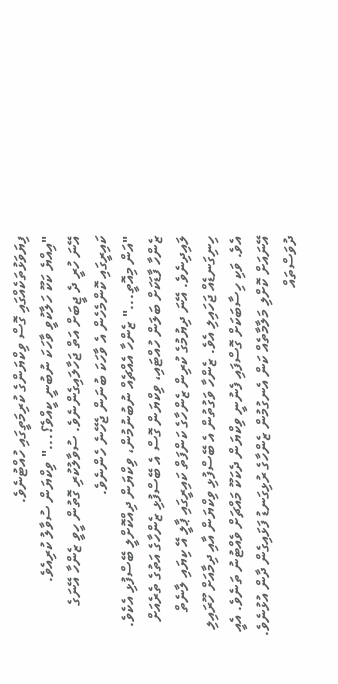ފިޔަވަޅުތަކެއްގައި ގޮސް ވިކްޔަންގެ ކުރިމަތީގައި ހުއްޓުނެވެ.
"އިއްޔެ ކަކޫ ހަލާކުވީ ވާހަކަ ނުބުނީ ކީއްވެ؟..." ވިކްޔަން ސުވާލު ކުރިއެވެ.
އޭނަ ހުރީ ދެ ޖީބަށް އަތް ޖަހާލައިގެންނެވެ. ސުވާލުކުރި ގޮތުން ހީވީ ޒެންހާ އޭނަގެ ކައިރީގައި ކޮންމެހެން އެ ވާހަކަ ބުނަން ޖެހޭނެ ހެންނެވެ.
"އަން މިއޮތީ..." ޒެންހާ އެއްޗެއް ނުބުނުމުން، ވިކްޔަން ދިއްކޮށްލީ ބޭސްފުޅި އެކެވެ.
ޒެންހާ ފާޑަކަށް ބަލަން ހުއްޓައި، ވިކްޔަން ގޮސް އެ ބޭސްފުޅި ޒެންހާގެ އަތުގެ ތެރެއަށް ލައިދިނެވެ. އޭނަ ދިޔުމުގެ ކުރިން ޒެންހާގެ ކަންފަތް ކައިރީގައި ޕާލީ އޭ ކިޔައި ލާނެތް ހިނިގަނޑެއް ޖަހައިލި އެވެ. ޒެންހާ ވަގުތުން އެ ބޭސްފުޅި ވިކްޔަން އާއި ދިމާއަށް ހޫރައިލި އެވެ. ވަކި ހިސާބަކަށް ގޮސްފައި ފެނުނީ ވިކްޔަން ދެކަކޫ މައްޗަށް ވެއްޓުނު ތަނެވެ. އެއީ އޭނައަށް ކޮށްލި މަލާމާތެއް ކަން އެނގުމުން ޒެންހާގެ ރުޅިގަނޑު ފަޅައިގެން ދާން އުޅުނެވެ.
ދުވަސްތައް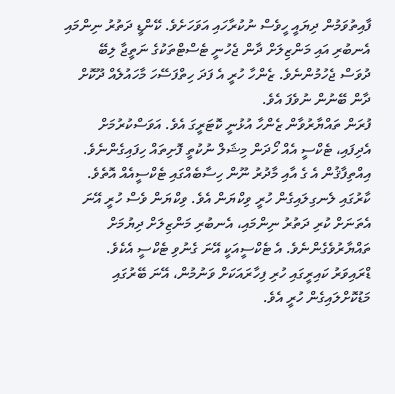ފާއިތުވަމުން ދިޔައީ ހީވެސް ނުކުރާހައި އަވަހަށެވެ. ކޭންޑީ ދަތުރު ނިންމައި އެނބުރި އައި މަންޒިލަށް ދާން ޖެހުނީ ޓެސްޓްތަކުގެ ނަތީޖާ ލިބޭ ދުވަސް ޖެހުމުންނެވެ. ޒެންހާ ހުރީ އެ ފަދަ ހިތްފަސޭހަ މާހައުލެއް ދޫކޮށް ދާން ބޭނުން ނުވެފަ އެވެ.
ފުރަން ތައްޔާރުވާން ޒެންހާ އުޅުނީ ކޮޓަރީގަ އެވެ. އަވަސްކުރުމަށް އެދިފައި، ޓެކްސީ އެއް ހޯދަން މިޝަލް ނުކުތީ ފޮށިތައް ހިފައިގެންނެވެ. އިއްތިފާޤުން އެ ގެ އާއި މާދުރު ނޫން ހިސާބެއްގައި ޓެކްސީއެއް އޮތެވެ. ކާރުގައި ލެނގިލައިގެން ހުރީ ވިކްޔަން އެވެ. ވިކްޔަން ވެސް ހުރީ އޭނަ އެތަނަށް ކުރި ދަތުރު ނިންމައި، އެނބުރި މަންޒިލަށް ދިޔުމަށް ތައްޔާރުވެގެންނެވެ. އެ ޓެކްސީއަކީ އޭނަ ގެނުވި ޓެކްސީ އެކެވެ. ޑްރައިވަރު ކައިރީގައި ހުރި ފިހާރައަކަށް ވަނުމުން، އޭނަ ބޭރުގައި މަޑުކޮށްލައިގެން ހުރީ އެވެ.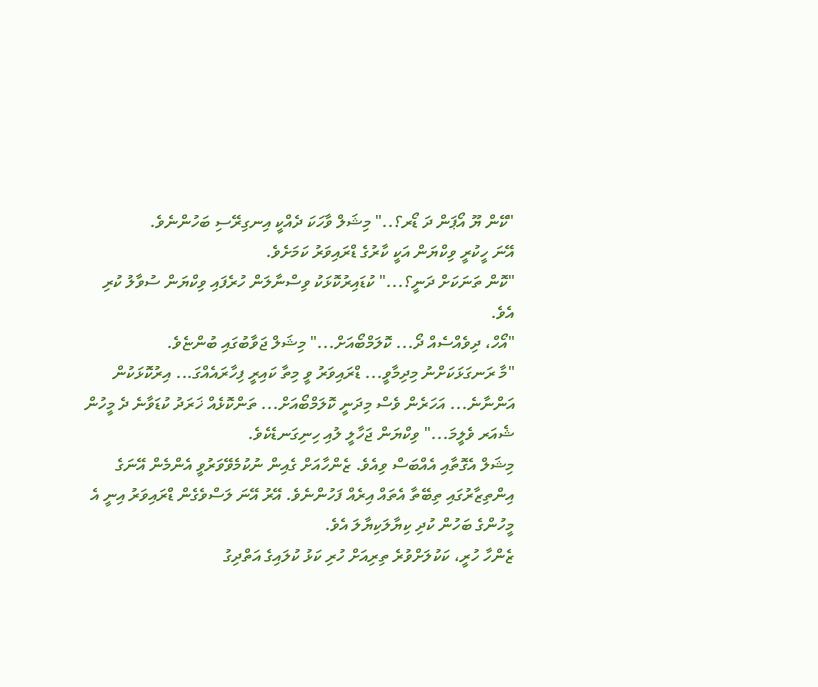"ކޭން ޔޫ އޯޕަން ދަ ޑޯރ؟.." މިޝަލް ވާހަކަ ދެއްކީ އިނގިރޭސި ބަހުންނެވެ.
އޭނަ ހީކުރީ ވިކްޔަން އަކީ ކާރުގެ ޑްރައިވަރު ކަމަށެވެ.
"ކޮން ތަނަކަށް ދަނީ؟..." ކުޑައިރުކޮޅަކު ވިސްނާލަން ހުރެފައި ވިކްޔަން ސުވާލު ކުރި އެވެ.
"އޯހް، ދިވެއްސެއް ދޯ... ކޮލަމްބޯއަށް..." މިޝަލް ޖަވާބުގައި ބުންޏެވެ.
"މާ ރަނގަޅަކަށްނު މިދިމާވީ... ޑްރައިވަރު ވީ މިތާ ކައިރީ ފިހާރައެއްގަ... އިރުކޮޅަކުން އަންނާނެ... އަހަރެން ވެސް މިދަނީ ކޮލަމްބޯއަށް... ތަންކޮޅެއް ޚަރަދު ކުޑަވާނެ ދެ މީހުން ޝެއަރ ވެލީމަ..." ވިކްޔަން ޖަހާލީ ލުއި ހިނިގަނޑެކެވެ.
މިޝަލް އެގޮތާއި އެއްބަސް ވިއެވެ. ޒެންހާއަށް ގެއިން ނުކުމެވޭވަރުވީ އެންމެން އޭނަގެ އިންތިޒާރުގައި ތިބޭތާ އެތައް އިރެއް ފަހުންނެވެ. އޭރު އޭނަ ލަސްވެގެން ޑްރައިވަރު އިނީ އެ މީހުންގެ ބަހުން ކުދި ކިޔާލަކިޔާލަ އެވެ.
ޒެންހާ ހުރީ، ކަކުލަށްވުރެ ތިރިއަށް ހުރި ކަޅު ކުލައިގެ އަތްދިގު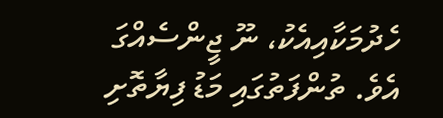ހެދުމަކާއިއެކު، ނޫ ޖީންސެއްގަ އެވެ. ތުންފަތުގައި މަޑު ފިޔާތޮށި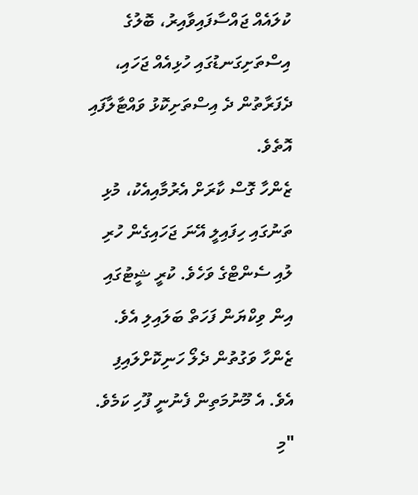ކުލައެއް ޖައްސާފައިވާއިރު، ބޮލުގެ އިސްތަށިގަނޑުގައި ހުޅިއެއް ޖަހައި، ދެފަރާތުން ދެ އިސްތަށިކޮޅު ވައްޓާލާފައި އޮތެވެ.
ޒެންހާ ގޮސް ކާރަށް އެރުމާއިއެކު، މުޅި ތަނުގައި ހިފައިލީ އޭނަ ޖަހައިގެން ހުރި ލުއި ސެންޓްގެ ވަހެވެ. ކުރީ ޝީޓުގައި އިން ވިކްޔަން ފަހަތް ބަލައިލި އެވެ. ޒެންހާ ވަގުތުން ދެލޯ ހަނިކޮށްލައިފި އެވެ. އެ މޫނުމަތިން ފެނުނީ ފޫހި ކަމެވެ.
"މި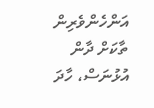އަންހެންވެރިން ތާކަށް ދާން އުޅުނަސް، ހާދަ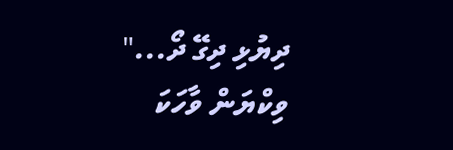ދިޔުޅި ދިގޭ ދޯ..." ވިކްޔަން ވާހަކަ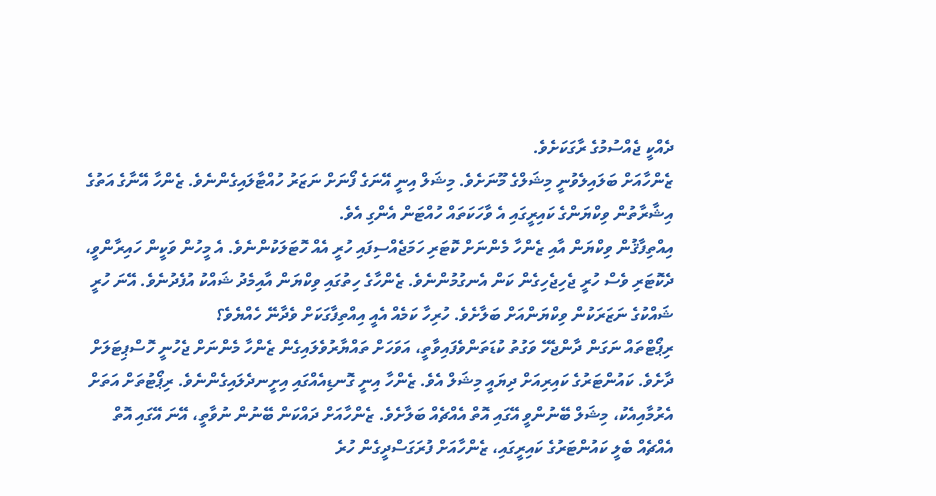ދެއްކީ ޖެއްސުމުގެ ރާގަކަށެވެ.
ޒެންހާއަށް ބަލައިލެވުނީ މިޝަލްގެ މޫނަށެވެ. މިޝަލް އިނީ އޭނަގެ ފޯނަށް ނަޒަރު ހުއްޓާލައިގެންނެވެ. ޒެންހާ އޭނާގެ އަތުގެ އިޝާރާތުން ވިކްޔަންގެ ކައިރީގައި އެ ވާހަކަތައް ހުއްޓަން އެންގި އެވެ.
އިއްތިފާޤުން ވިކްޔަން އާއި ޒެންހާ މެންނަށް ކޮޓަރި ހަމަޖެއްސިފައި ހުރީ އެއް ހޮޓަލަކުންނެވެ. އެ މީހުން ވަކީން ހައިރާންވީ، ދެކޮޓަރި ވެސް ހުރީ ޖެހިޖެހިގެން ކަން އެނގުމުންނެވެ. ޒެންހާގެ ހިތުގައި ވިކްޔަން އާއިމެދު ޝައްކު އުފެދުނެވެ. އޭނަ ހުރީ ޝައްކުގެ ނަޒަރަކުން ވިކްޔަންއަށް ބަލާށެވެ. ހުރިހާ ކަމެއް އެއީ އިއްތިފާގަކަށް ވެދާނޭ ހެއްޔެވެ؟
ރިޕޯޓްތައް ނަގަން ދާންޖެހޭ ވަގުތު ކުޑަތަންވެފައިވާތީ، އަވަހަށް ތައްޔާރުވެލައިގެން ޒެންހާ މެންނަށް ޖެހުނީ ހޮސްޕިޓަލަށް ދާށެވެ. ކައުންޓަރުގެ ކައިރިއަށް ދިޔައީ މިޝަލް އެވެ. ޒެންހާ އިނީ ގޮނޑިއެއްގައި އިށީނދެލައިގެންނެވެ. ރިޕޯޓުތަށް އަތަށް އެރުމާއިއެކު، މިޝަލް ބޭނުންވީ އޭގައި އޮތް އެއްޗެއް ބަލާށެވެ. ޒެންހާއަށް ދައްކަން ބޭނުން ނުވާތީ، އޭނަ އޭގައި އޮތް އެއްޗެއް ބެލީ ކައުންޓަރުގެ ކައިރީގައި، ޒެންހާއަށް ފުރަގަސްދީގެން ހުރެ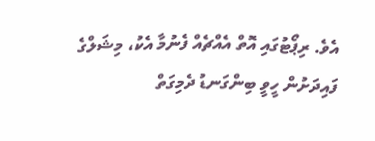އެވެ. ރިޕޯޓުގައި އޮތް އެއްޗެއް ފެނުމާ އެކު، މިޝަލްގެ ފައިދަށުން ހީވީ ބިންގަނޑު ދެމިގަތް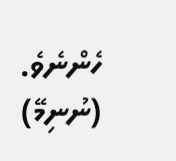ހެންނެވެ.
(ނުނިމޭ)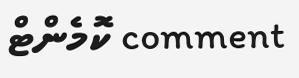comment ކޮމެންޓް